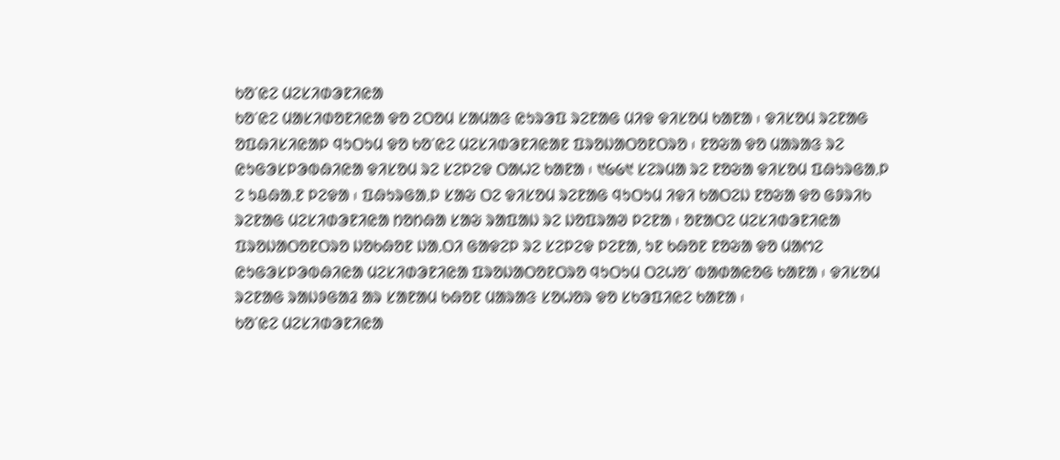ᱠᱚᱸᱭᱮ ᱢᱮᱥᱤᱰᱳᱱᱤᱭᱟ
ᱠᱚᱸᱭᱮ ᱢᱟᱥᱤᱰᱚᱱᱤᱭᱟ ᱫᱚ ᱮᱛᱚᱢ ᱥᱟᱢᱟᱝ ᱭᱩᱨᱳᱯ ᱨᱮᱱᱟᱜ ᱢᱤᱫ ᱫᱤᱥᱚᱢ ᱠᱟᱱᱟ ᱾ ᱫᱤᱥᱚᱢ ᱨᱮᱱᱟᱜ ᱚᱯᱷᱤᱥᱤᱭᱟᱞ ᱧᱩᱛᱩᱢ ᱫᱚ ᱠᱚᱸᱭᱮ ᱢᱮᱥᱤᱰᱳᱱᱤᱭᱟᱱ ᱯᱨᱚᱡᱟᱛᱚᱱᱛᱨᱚ ᱾ ᱱᱚᱶᱟ ᱫᱚ ᱢᱟᱨᱟᱝ ᱨᱮ ᱭᱩᱜᱳᱥᱞᱳᱵᱷᱤᱭᱟ ᱫᱤᱥᱚᱢ ᱨᱮ ᱥᱮᱞᱮᱫ ᱛᱟᱦᱮ ᱠᱟᱱᱟ ᱾ ᱑᱙᱙᱑ ᱥᱮᱨᱢᱟ ᱨᱮ ᱱᱚᱶᱟ ᱫᱤᱥᱚᱢ ᱯᱷᱩᱨᱜᱟᱹᱞ ᱮ ᱩᱪᱷᱟᱹᱱ ᱞᱮᱫᱟ ᱾ ᱯᱷᱩᱨᱜᱟᱹᱞ ᱥᱟᱶ ᱛᱮ ᱫᱤᱥᱚᱢ ᱨᱮᱱᱟᱜ ᱧᱩᱛᱩᱢ ᱤᱫᱤ ᱠᱟᱛᱮᱡ ᱱᱚᱶᱟ ᱫᱚ ᱜᱽᱨᱤᱠ ᱨᱮᱱᱟᱜ ᱢᱮᱥᱤᱰᱳᱱᱤᱭᱟ ᱴᱚᱴᱷᱟ ᱥᱟᱶ ᱨᱟᱯᱟᱡ ᱨᱮ ᱡᱚᱯᱨᱟᱣ ᱞᱮᱱᱟ ᱾ ᱚᱱᱟᱛᱮ ᱢᱮᱥᱤᱰᱳᱱᱤᱭᱟ ᱯᱨᱚᱡᱟᱛᱚᱱᱛᱨᱚ ᱡᱚᱠᱷᱚᱱ ᱡᱟᱹᱛᱤ ᱜᱟᱫᱮᱞ ᱨᱮ ᱥᱮᱞᱮᱫ ᱞᱮᱱᱟ, ᱩᱱ ᱠᱷᱚᱱ ᱱᱚᱶᱟ ᱫᱚ ᱢᱟᱬᱮ ᱭᱩᱜᱳᱥᱞᱳᱵᱷᱤᱭᱟ ᱢᱮᱥᱤᱰᱳᱱᱤᱭᱟ ᱯᱨᱚᱡᱟᱛᱚᱱᱛᱨᱚ ᱧᱩᱛᱩᱢ ᱛᱮᱦᱚᱸ ᱵᱟᱰᱟᱭᱚᱜ ᱠᱟᱱᱟ ᱾ ᱫᱤᱥᱚᱢ ᱨᱮᱱᱟᱜ ᱨᱟᱡᱽᱜᱟᱲ ᱟᱨ ᱥᱟᱱᱟᱢ ᱠᱷᱚᱱ ᱢᱟᱨᱟᱝ ᱥᱚᱦᱚᱨ ᱫᱚ ᱥᱠᱳᱯᱤᱭᱮ ᱠᱟᱱᱟ ᱾
ᱠᱚᱸᱭᱮ ᱢᱮᱥᱤᱰᱳᱱᱤᱭᱟ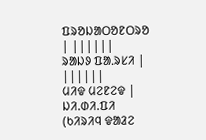ᱯᱨᱚᱡᱟᱛᱚᱱᱛᱨᱚ | ||||||
ᱨᱟᱡᱽ ᱯᱟᱹᱨᱥᱤ | ||||||
ᱢᱤᱫ ᱢᱮᱱᱮᱫ |
ᱡᱤ.ᱰᱤ.ᱯᱤ (ᱠᱤᱨᱤᱧ ᱫᱟᱲᱮ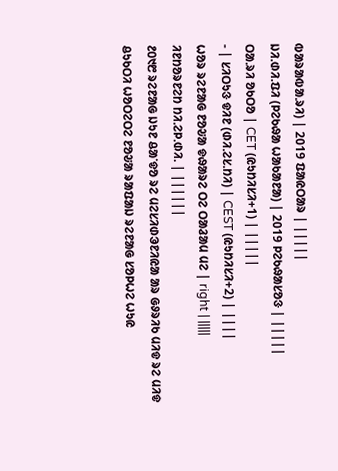ᱵᱟᱨᱟᱵᱟᱹᱨᱤ) | 2019 ᱯᱟᱭᱛᱟᱨ | |||||
ᱡᱤ.ᱰᱤ.ᱯᱤ (ᱞᱮᱠᱷᱟ ᱦᱟᱠᱟᱱᱟ) | 2019 ᱞᱮᱠᱷᱟᱥᱚᱝ | |||||
ᱛᱟᱹᱨᱤ ᱚᱠᱛᱚ | CET (ᱭᱩᱴᱤᱥᱤ+1) | |||||
- | ᱥᱤᱛᱩᱝ ᱫᱤᱱ (ᱰᱤᱹᱮᱥᱹᱴᱤ) | CEST (ᱭᱩᱴᱤᱥᱤ+2) | ||||
ᱦᱚᱨ ᱨᱮᱱᱟᱜ ᱱᱚᱶᱟ ᱫᱷᱟᱨᱮ ᱛᱮ ᱛᱟᱲᱟᱢ ᱢᱮ | right | |||||
ᱤᱱᱴᱚᱨᱱᱮᱴ ᱴᱤᱹᱮᱞᱹᱰᱤᱹ | ||||||
᱒᱐᱑᱘ ᱨᱮᱱᱟᱜ ᱡᱩᱱ ᱪᱟᱸᱫᱚ ᱨᱮ ᱢᱮᱥᱤᱰᱳᱱᱤᱭᱟ ᱟᱨ ᱜᱽᱨᱤᱠ ᱢᱤᱫ ᱨᱮ ᱢᱤᱫ ᱪᱩᱠᱛᱤ ᱦᱚᱛᱮᱛᱮ ᱱᱚᱶᱟ ᱨᱟᱯᱟᱡ ᱨᱮᱱᱟᱜ ᱥᱚᱞᱦᱮ ᱦᱩᱭ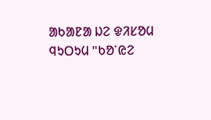ᱟᱠᱟᱱᱟ ᱡᱮ ᱫᱤᱥᱚᱢ ᱧᱩᱛᱩᱢ "ᱠᱚᱸᱭᱮ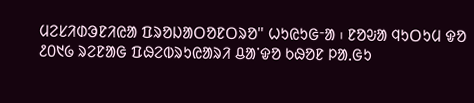ᱢᱮᱥᱤᱰᱳᱱᱤᱭᱟ ᱯᱨᱚᱡᱟᱛᱚᱱᱛᱨᱚ" ᱦᱩᱭᱩᱜᱼᱟ ᱾ ᱱᱚᱶᱟ ᱧᱩᱛᱩᱢ ᱫᱚ ᱒᱐᱑᱙ ᱨᱮᱱᱟᱜ ᱯᱷᱮᱵᱨᱩᱭᱟᱨᱤ ᱪᱟᱸᱫᱚ ᱠᱷᱚᱱ ᱞᱟᱹᱜᱩ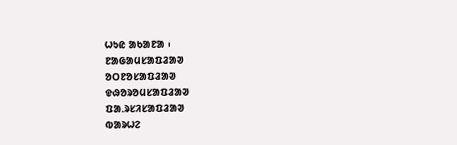ᱦᱩᱭ ᱟᱠᱟᱱᱟ ᱾
ᱱᱟᱜᱟᱢᱥᱟᱯᱲᱟᱣ
ᱚᱛᱱᱚᱥᱟᱯᱲᱟᱣ
ᱫᱷᱚᱨᱚᱢᱥᱟᱯᱲᱟᱣ
ᱯᱟᱹᱨᱥᱤᱥᱟᱯᱲᱟᱣ
ᱵᱟᱨᱦᱮ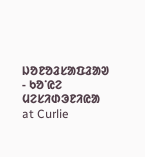ᱡᱚᱱᱚᱲᱥᱟᱯᱲᱟᱣ
- ᱠᱚᱸᱭᱮ ᱢᱮᱥᱤᱰᱳᱱᱤᱭᱟ at Curlie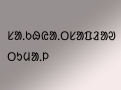ᱥᱟᱹᱠᱷᱭᱟᱹᱛᱥᱟᱯᱲᱟᱣ
ᱛᱩᱢᱟᱹᱞ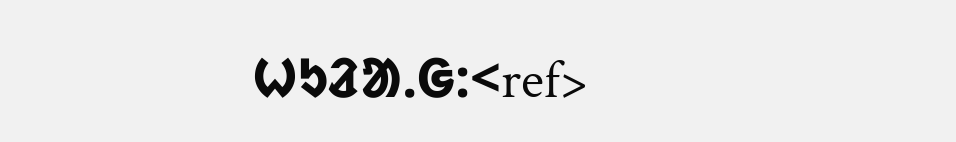ᱦᱩᱲᱟᱹᱜ:<ref>